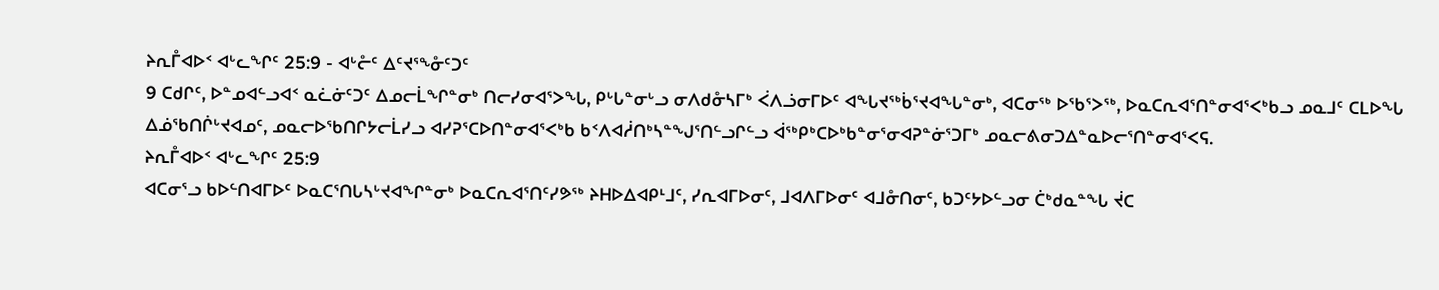ᔨᕆᒤᐊᐅᑉ ᐊᒡᓚᖏᑦ 25:9 - ᐊᒡᓔᑦ ᐃᑦᔪᕐᖕᓁᑦᑐᑦ
9 ᑕᑯᒋᑦ, ᐅᓐᓄᐊᓪᓗᐊᑉ ᓇᓛᓃᑦᑐᑦ ᐃᓄᓕᒫᖏᓐᓂᒃ ᑎᓕᓯᓂᐊᕐᐳᖓ, ᑭᒡᒐᓐᓂᒡᓗ ᓂᐱᑯᓁᓴᒥᒃ ᐹᐱᓘᓂᒥᐅᑦ ᐊᖓᔪᖅᑳᕐᔪᐊᖓᓐᓂᒃ, ᐊᑕᓂᖅ ᐅᖃᕐᐳᖅ, ᐅᓇᑕᕆᐊᕐᑎᓐᓂᐊᕐᐸᒃᑲᓗ ᓄᓇᒧᑦ ᑕᒪᐅᖓ ᐃᓅᖃᑎᒌᒡᔪᐊᓄᑦ, ᓄᓇᓕᐅᖃᑎᒋᔭᓕᒫᓯᓗ ᐊᓯᕈᕐᑕᐅᑎᓐᓂᐊᕐᐸᒃᑲ ᑲᑉᐱᐊᓲᑎᒃᓴᓐᖑᕐᑎᓪᓗᒋᓪᓗ ᐋᖅᑭᒃᑕᐅᒃᑲᓐᓂᕐᓂᐊᕈᓐᓃᕐᑐᒥᒃ ᓄᓇᓕᕕᓂᑐᐃᓐᓇᐅᓕᕐᑎᓐᓂᐊᕐᐸᕋ.
ᔨᕆᒤᐊᐅᑉ ᐊᒡᓚᖏᑦ 25:9
ᐊᑕᓂᕐᓗ ᑲᐅᓪᑎᐊᒥᐅᑦ ᐅᓇᑕᕐᑎᒐᓴᒡᔪᐊᖏᓐᓂᒃ ᐅᓇᑕᕆᐊᕐᑎᑦᓯᕗᖅ ᔨᕼᐅᐃᐊᑭᒻᒧᑦ, ᓯᕆᐊᒥᐅᓂᑦ, ᒧᐊᐱᒥᐅᓂᑦ ᐊᒧᓁᑎᓂᑦ, ᑲᑐᑦᔭᐅᓪᓗᓂ ᑖᒃᑯᓇᓐᖓ ᔫᑕ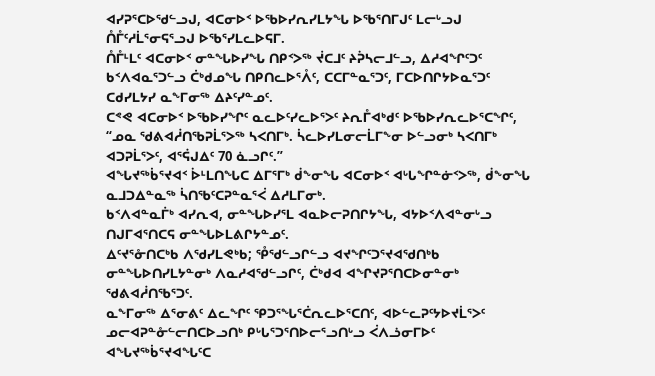ᐊᓯᕈᕐᑕᐅᖁᓪᓗᒍ, ᐊᑕᓂᐅᑉ ᐅᖃᐅᓯᕆᓯᒪᔭᖓ ᐅᖃᕐᑎᒥᒍᑦ ᒪᓕᒡᓗᒍ ᑍᒤᑦᓱᒫᕐᓂᕋᕐᓗᒍ ᐅᖃᕐᓯᒪᓚᐅᕋᒥ.
ᑍᒤᒻᒪᑦ ᐊᑕᓂᐅᑉ ᓂᓐᖓᐅᓯᖓ ᑎᑭᑉᐳᖅ ᔫᑕᒧᑦ ᔨᕉᓴᓕᒧᓪᓗ, ᐃᓱᐊᖏᑦᑐᑦ ᑲᑉᐱᐊᓇᕐᑐᓪᓗ ᑖᒃᑯᓄᖓ ᑎᑭᑎᓚᐅᕐᐰᑦ, ᑕᑕᒥᓐᓇᕐᑐᑦ, ᒥᑕᐅᑎᒋᔭᐅᓇᕐᑐᑦ ᑕᑯᓯᒪᔭᓯ ᓇᖕᒥᓂᖅ ᐃᔨᑦᓯᓐᓄᑦ.
ᑕᕝᕙ ᐊᑕᓂᐅᑉ ᐅᖃᐅᓯᖏᑦ ᓇᓚᐅᑦᓯᓚᐅᕐᐳᑦ ᔨᕆᒤᐊᒃᑯᑦ ᐅᖃᐅᓯᕆᓚᐅᕐᑕᖏᑦ, “ᓄᓇ ᖁᕕᐊᓲᑎᖃᕈᒫᕐᐳᖅ ᓴᐸᑎᒥᒃ. ᓵᓚᐅᓯᒪᓂᓕᒫᒥᖕᓂ ᐅᓪᓗᓂᒃ ᓴᐸᑎᒥᒃ ᐊᑐᕈᒫᕐᐳᑦ, ᐊᕐᕌᒍᐃᑦ 70 ᓈᓗᒋᑦ.”
ᐊᖓᔪᖅᑳᕐᔪᐊᑉ ᐆᒻᒪᑎᖓᑕ ᐃᒥᕐᒥᒃ ᑰᖕᓂᖓ ᐊᑕᓂᐅᑉ ᐊᒡᒐᖏᓐᓃᑉᐳᖅ, ᑰᖕᓂᖓ ᓇᒧᑐᐃᓐᓇᖅ ᓵᑎᖃᑦᑕᕈᓐᓇᕐᐹ ᐃᓱᒪᒥᓂᒃ.
ᑲᑉᐱᐊᓐᓇᒦᒃ ᐊᓯᕆᐊ, ᓂᓐᖓᐅᓯᕐᒪ ᐊᓇᐅᓕᕈᑎᒋᔭᖓ, ᐊᔭᐅᑉᐱᐊᓐᓂᒡᓗ ᑎᒍᒥᐊᕐᑎᑕᕋ ᓂᓐᖓᐅᒪᕕᒋᔭᓐᓄᑦ.
ᐃᑦᔪᕐᓁᑎᑕᒃᑲ ᐱᖁᓯᒪᕙᒃᑲ; ᕾᖁᓪᓗᒋᓪᓗ ᐊᔪᖏᑦᑐᕐᔪᐊᖁᑎᒃᑲ ᓂᓐᖓᐅᑎᓯᒪᔭᓐᓂᒃ ᐱᓇᓱᐊᖁᓪᓗᒋᑦ, ᑖᒃᑯᐊ ᐊᖏᔪᕈᕐᑎᑕᐅᓂᓐᓂᒃ ᖁᕕᐊᓲᑎᖃᕐᑐᑦ.
ᓇᖕᒥᓂᖅ ᐃᕐᓂᕕᑦ ᐃᓚᖏᑦ ᕿᑐᕐᖓᕐᑖᕆᓚᐅᕐᑕᑎᑦ, ᐊᐅᓪᓚᕈᑦᔭᐅᔪᒫᕐᐳᑦ ᓄᓕᐊᕈᓐᓁᓪᓕᑎᑕᐅᓗᑎᒃ ᑭᒡᒐᕐᑐᕐᑎᐅᓕᕐᓗᑎᒡᓗ ᐹᐱᓘᓂᒥᐅᑦ ᐊᖓᔪᖅᑳᕐᔪᐊᖓᑦᑕ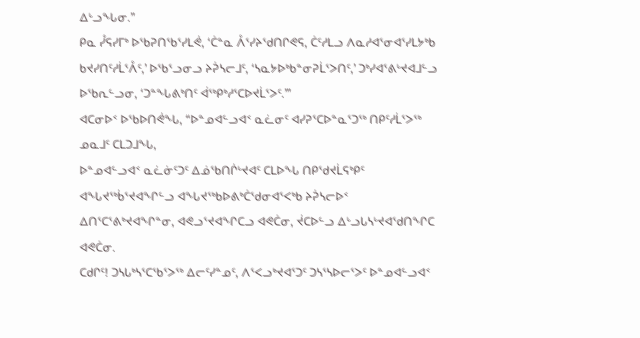ᐃᒡᓗᖓᓂ.”
ᑭᓇ ᓮᕋᓯᒥᒃ ᐅᖃᕈᑎᖃᕐᓯᒪᕚ, ‘ᑖᓐᓇ ᐰᕐᓯᔨᖁᑎᒋᕙᕋ, ᑖᑦᓱᒪᓗ ᐱᓇᓱᐊᕐᓂᐊᕐᓯᒪᔭᒃᑲ ᑲᔪᓯᑎᑦᓱᒫᕐᐰᑦ,’ ᐅᖃᕐᓗᓂᓗ ᔨᕉᓴᓕᒧᑦ, ‘ᓴᓇᔭᐅᒃᑲᓐᓂᕈᒫᕐᐳᑎᑦ,’ ᑐᒃᓯᐊᕐᕕᒡᔪᐊᒧᓪᓗ ᐅᖃᕆᓪᓗᓂ, ‘ᑐᓐᖓᕕᒃᑎᑦ ᐋᖅᑭᒃᓱᕐᑕᐅᔪᒫᕐᐳᑦ.’”
ᐊᑕᓂᐅᑉ ᐅᖃᐅᑎᕚᖓ, “ᐅᓐᓄᐊᓪᓗᐊᑉ ᓇᓛᓂᑦ ᐊᓯᕈᕐᑕᐅᓐᓇᕐᑐᖅ ᑎᑭᑦᓱᒫᕐᐳᖅ ᓄᓇᒧᑦ ᑕᒪᑐᒧᖓ,
ᐅᓐᓄᐊᓪᓗᐊᑉ ᓇᓛᓃᑦᑐᑦ ᐃᓅᖃᑎᒌᒡᔪᐊᑦ ᑕᒪᐅᖓ ᑎᑭᖁᔪᒫᕋᒃᑭᑦ ᐊᖓᔪᖅᑳᕐᔪᐊᖏᓪᓗ ᐊᖓᔪᖅᑲᐅᕕᒃᑖᖁᓂᐊᕐᐸᒃᑲ ᔨᕉᓴᓕᐅᑉ ᐃᑎᕐᑕᕐᕕᒃᔪᐊᖏᓐᓂ, ᐊᕙᓗᕐᔪᐊᖏᑕᓗ ᐊᕙᑖᓂ, ᔫᑕᐅᓪᓗ ᐃᒡᓗᒐᓴᒡᔪᐊᖁᑎᖏᑕ ᐊᕙᑖᓂ.
ᑕᑯᒋᑦ! ᑐᓴᒐᒃᓴᕐᑕᖃᕐᐳᖅ ᐃᓕᑦᓯᓐᓄᑦ, ᐱᕐᐸᓗᒃᔪᐊᕐᑐᑦ ᑐᓴᕐᓴᐅᓕᕐᐳᑦ ᐅᓐᓄᐊᓪᓗᐊᑉ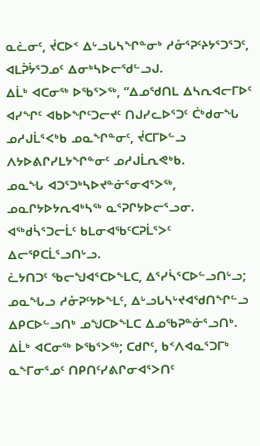ᓇᓛᓂᑦ, ᔫᑕᐅᑉ ᐃᒡᓗᒐᓴᖏᓐᓂᒃ ᓱᓁᕐᕈᑦᔨᔭᕐᑐᕐᑐᑦ, ᐊᒪᕉᔮᕐᑐᓄᑦ ᐃᓂᒃᓴᐅᓕᖁᓪᓗᒍ.
ᐃᒫᒃ ᐊᑕᓂᖅ ᐅᖃᕐᐳᖅ, “ᐃᓄᖁᑎᒪ ᐃᓴᕆᐊᓕᒥᐅᑦ ᐊᓯᖏᑦ ᐊᑲᐅᖏᑦᑐᓕᔪᑦ ᑎᒍᓯᓚᐅᕐᑐᑦ ᑖᒃᑯᓂᖓ ᓄᓱᒍᒫᕐᐸᒃᑲ ᓄᓇᖏᓐᓂᑦ, ᔫᑕᒥᐅᓪᓗ ᐱᔭᐅᕕᒋᓯᒪᔭᖏᓐᓂᑦ ᓄᓱᒍᒫᕆᕙᒃᑲ.
ᓄᓇᖓ ᐊᑐᕐᑐᒃᓴᐅᔪᓐᓃᕐᓂᐊᕐᐳᖅ, ᓄᓇᒋᔭᐅᔭᕆᐊᒃᓴᖅ ᓇᕐᕈᒋᔭᐅᓕᕐᓗᓂ. ᐊᖅᑯᓵᕐᑐᓕᒫᑦ ᑲᒪᓂᐊᖃᑦᑕᕈᒫᕐᐳᑦ ᐃᓕᕿᑕᒫᕐᓗᑎᒡᓗ.
ᓛᔭᑎᑐᑦ ᖃᓕᖑᐊᕐᑕᐅᖕᒪᑕ, ᐃᕐᓯᓵᕐᑕᐅᓪᓗᑎᒡᓗ; ᓄᓇᖓᓗ ᓱᓁᕈᑦᔭᐅᖕᒪᑦ, ᐃᒡᓗᒐᓴᒡᔪᐊᖁᑎᖏᓪᓗ ᐃᑭᑕᐅᓪᓗᑎᒃ ᓄᖑᑕᐅᖕᒪᑕ ᐃᓄᖃᕈᓐᓃᕐᓗᑎᒃ.
ᐃᒫᒃ ᐊᑕᓂᖅ ᐅᖃᕐᐳᖅ; ᑕᑯᒋᑦ, ᑲᑉᐱᐊᓇᕐᑐᒥᒃ ᓇᖕᒥᓂᕐᓄᑦ ᑎᑭᑎᑦᓯᕕᒋᓂᐊᕐᐳᑎᑦ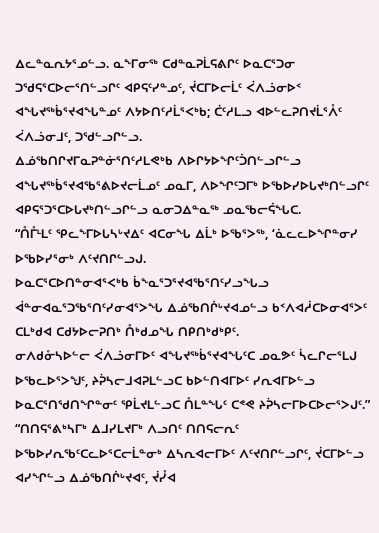ᐃᓚᓐᓇᕆᔭᕐᓄᓪᓗ. ᓇᖕᒥᓂᖅ ᑕᑯᓐᓇᕈᒫᕋᕕᒋᑦ ᐅᓇᑕᕐᑐᓂ ᑐᖁᕋᕐᑕᐅᓕᕐᑎᓪᓗᒋᑦ ᐊᑭᕋᑦᓯᓐᓄᑦ, ᔫᑕᒥᐅᓕᒫᑦ ᐹᐱᓘᓂᐅᑉ ᐊᖓᔪᖅᑳᕐᔪᐊᖓᓐᓄᑦ ᐱᔭᐅᑎᑦᓱᒫᕐᐸᒃᑲ; ᑖᑦᓱᒪᓗ ᐊᐅᓪᓚᕈᑎᔪᒫᕐᐰᑦ ᐹᐱᓘᓂᒧᑦ, ᑐᖁᓪᓗᒋᓪᓗ.
ᐃᓅᖃᑎᒋᔪᒥᓇᕈᓐᓃᕐᑎᑦᓱᒪᕙᒃᑲ ᐱᐅᒋᔭᐅᖏᑦᑑᑎᓪᓗᒋᓪᓗ ᐊᖓᔪᖅᑳᕐᔪᐊᖃᕐᕕᐅᔪᓕᒫᓄᑦ ᓄᓇᒥ, ᐱᐅᖏᑦᑐᒥᒃ ᐅᖃᐅᓯᐅᒐᔪᒃᑎᓪᓗᒋᑦ ᐊᑭᕋᕐᑐᕐᑕᐅᒐᔪᒃᑎᓪᓗᒋᓪᓗ ᓇᓂᑐᐃᓐᓇᖅ ᓄᓇᖃᓕᕌᖓᑕ.
“ᑍᒤᒻᒪᑦ ᕿᓚᖕᒥᐅᒐᓴᒡᔪᐃᑦ ᐊᑕᓂᖓ ᐃᒫᒃ ᐅᖃᕐᐳᖅ, ‘ᓈᓚᓚᐅᖏᓐᓂᓯ ᐅᖃᐅᓯᕐᓂᒃ ᐱᑦᔪᑎᒋᓪᓗᒍ.
ᐅᓇᑕᕐᑕᐅᑎᓐᓂᐊᕐᐸᒃᑲ ᑳᖕᓇᕐᑐᕐᔪᐊᖃᕐᑎᑦᓯᓗᖓᓗ ᐋᓐᓂᐊᓇᕐᑐᖃᕐᑎᑦᓯᓂᐊᕐᐳᖓ ᐃᓅᖃᑎᒌᒡᔪᐊᓄᓪᓗ ᑲᑉᐱᐊᓲᑕᐅᓂᐊᕐᐳᑦ ᑕᒪᒃᑯᐊ ᑕᑯᔭᐅᓕᕈᑎᒃ ᑍᒃᑯᓄᖓ ᑎᑭᑎᒃᑯᒃᑭᑦ.
ᓂᐱᑯᓁᓴᐅᓪᓕ ᐹᐱᓘᓂᒥᐅᑦ ᐊᖓᔪᖅᑳᕐᔪᐊᖓᑦᑕ ᓄᓇᕗᑦ ᓵᓚᒋᓕᕐᒪᒍ ᐅᖃᓚᐅᕐᐳᖑᑦ, ᔨᕉᓴᓕᒧᐊᕈᒪᓪᓗᑕ ᑲᐅᓪᑎᐊᒥᐅᑦ ᓯᕆᐊᒥᐅᓪᓗ ᐅᓇᑕᕐᑎᖁᑎᖏᓐᓂᑦ ᕿᒫᔪᒪᓪᓗᑕ ᑍᒪᓐᖓᑦ ᑕᕝᕙ ᔨᕉᓴᓕᒥᐅᑕᐅᓕᕐᐳᒍᑦ.”
“ᑎᑎᕋᕐᕕᒃᓴᒥᒃ ᐃᒧᓯᒪᔪᒥᒃ ᐱᓗᑎᑦ ᑎᑎᕋᓕᕆᑦ ᐅᖃᐅᓯᕆᖃᑦᑕᓚᐅᕐᑕᓕᒫᓐᓂᒃ ᐃᓴᕆᐊᓕᒥᐅᑦ ᐱᑦᔪᑎᒋᓪᓗᒋᑦ, ᔫᑕᒥᐅᓪᓗ ᐊᓯᖏᓪᓗ ᐃᓅᖃᑎᒌᒡᔪᐊᑦ, ᔫᓮᐊ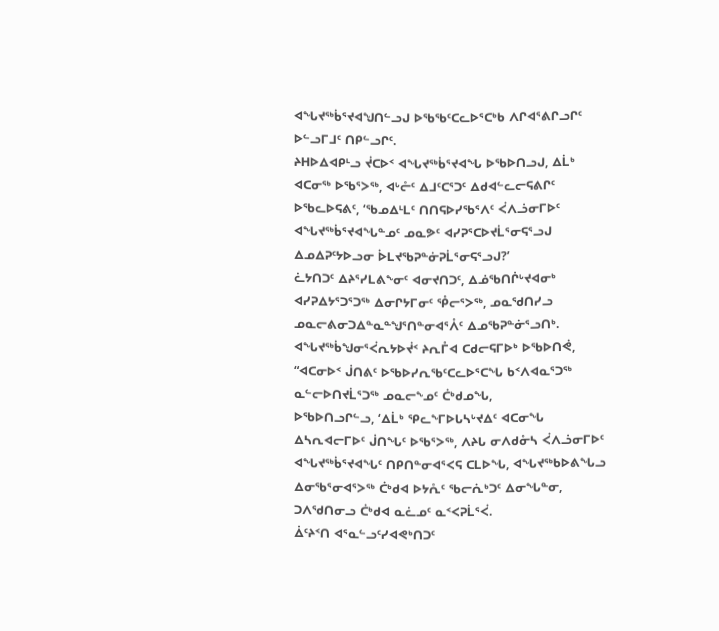ᐊᖓᔪᖅᑳᕐᔪᐊᖑᑎᓪᓗᒍ ᐅᖃᖃᑦᑕᓚᐅᕐᑕᒃᑲ ᐱᒋᐊᕐᕕᒋᓗᒋᑦ ᐅᓪᓗᒥᒧᑦ ᑎᑭᓪᓗᒋᑦ.
ᔨᕼᐅᐃᐊᑭᒻᓗ ᔫᑕᐅᑉ ᐊᖓᔪᖅᑳᕐᔪᐊᖓ ᐅᖃᐅᑎᓗᒍ, ᐃᒫᒃ ᐊᑕᓂᖅ ᐅᖃᕐᐳᖅ, ᐊᒡᓔᑦ ᐃᒧᑦᑕᕐᑐᑦ ᐃᑯᐊᓪᓚᓕᕋᕕᒋᑦ ᐅᖃᓚᐅᕋᕕᑦ, ‘ᖃᓄᐃᒻᒪᑦ ᑎᑎᕋᐅᓯᖃᕐᐱᑦ ᐹᐱᓘᓂᒥᐅᑦ ᐊᖓᔪᖅᑳᕐᔪᐊᖓᓐᓄᑦ ᓄᓇᕗᑦ ᐊᓯᕈᕐᑕᐅᔪᒫᕐᓂᕋᕐᓗᒍ ᐃᓄᐃᕈᑦᔭᐅᓗᓂ ᐆᒪᔪᖃᕈᓐᓃᕈᒫᕐᓂᕋᕐᓗᒍ?’
ᓛᔭᑎᑐᑦ ᐃᔨᕐᓯᒪᕕᖕᓂᑦ ᐊᓂᔪᑎᑐᑦ, ᐃᓅᖃᑎᒌᒡᔪᐊᓂᒃ ᐊᓯᕈᐃᔭᕐᑐᕐᑐᖅ ᐃᓂᒋᔭᒥᓂᑦ ᕾᓕᕐᐳᖅ, ᓄᓇᖁᑎᓯᓗ ᓄᓇᓕᕕᓂᑐᐃᓐᓇᓐᖑᕐᑎᓐᓂᐊᕐᐰᑦ ᐃᓄᖃᕈᓐᓃᕐᓗᑎᒃ.
ᐊᖓᔪᖅᑳᖑᓂᕐᐹᕆᔭᐅᔫᑉ ᔨᕆᒤᐊ ᑕᑯᓕᕋᒥᐅᒃ ᐅᖃᐅᑎᕚ, “ᐊᑕᓂᐅᑉ ᒎᑎᕕᑦ ᐅᖃᐅᓯᕆᖃᑦᑕᓚᐅᕐᑕᖓ ᑲᑉᐱᐊᓇᕐᑐᖅ ᓇᓪᓕᐅᑎᔪᒫᕐᑐᖅ ᓄᓇᓕᖕᓄᑦ ᑖᒃᑯᓄᖓ,
ᐅᖃᐅᑎᓗᒋᓪᓗ, ‘ᐃᒫᒃ ᕿᓚᖕᒥᐅᒐᓴᒡᔪᐃᑦ ᐊᑕᓂᖓ ᐃᓴᕆᐊᓕᒥᐅᑦ ᒎᑎᖓᑦ ᐅᖃᕐᐳᖅ, ᐱᔨᒐ ᓂᐱᑯᓁᓴ ᐹᐱᓘᓂᒥᐅᑦ ᐊᖓᔪᖅᑳᕐᔪᐊᖓᑦ ᑎᑭᑎᓐᓂᐊᕐᐸᕋ ᑕᒪᐅᖓ, ᐊᖓᔪᖅᑲᐅᕕᖓᓗ ᐃᓂᖃᕐᓂᐊᕐᐳᖅ ᑖᒃᑯᐊ ᐅᔭᕅᑦ ᖃᓕᕇᒃᑐᑦ ᐃᓂᖓᓐᓂ, ᑐᐱᖁᑎᓂᓗ ᑖᒃᑯᐊ ᓇᓛᓄᑦ ᓇᑉᐸᕈᒫᕐᐹ.
ᐄᑦᔨᑉᑎ ᐊᕐᓇᓪᓗᑦᓯᐊᕙᒃᑎᑐᑦ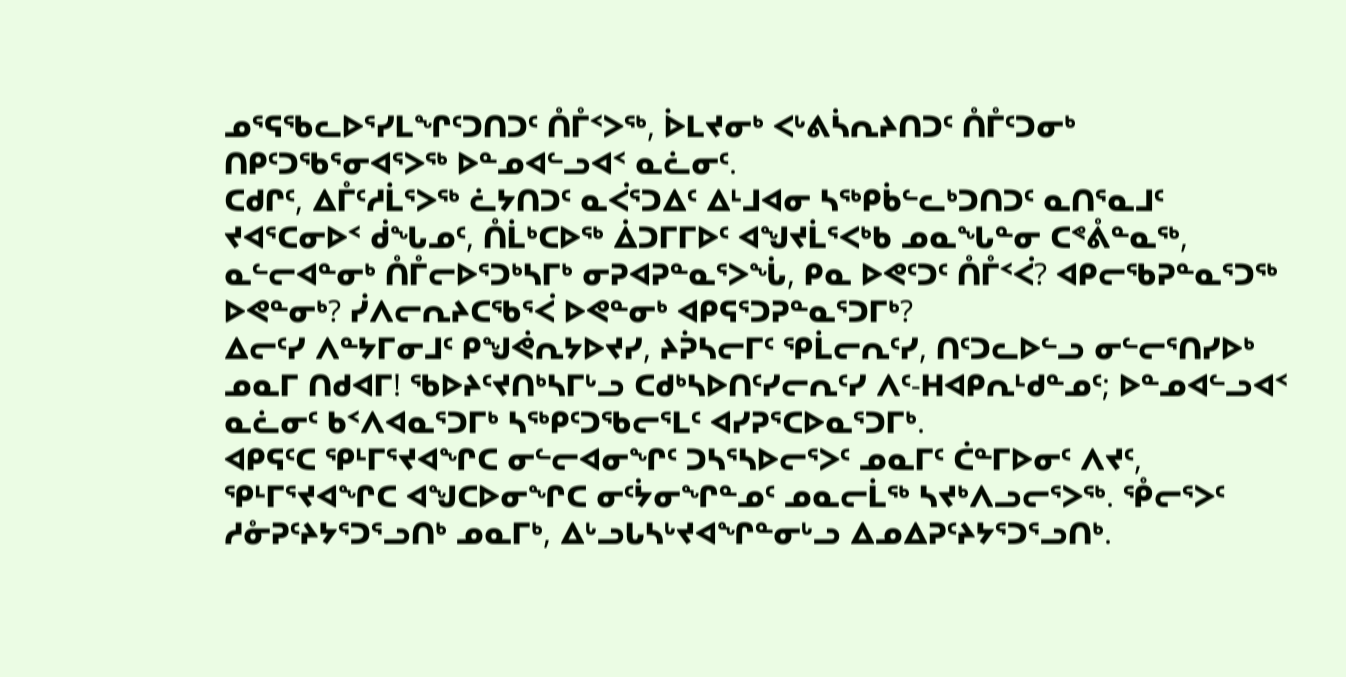ᓄᕐᕋᖃᓚᐅᕐᓯᒪᖏᑦᑐᑎᑐᑦ ᑍᒤᑉᐳᖅ, ᐆᒪᔪᓂᒃ ᐸᒡᕕᓵᕆᔨᑎᑐᑦ ᑍᒤᑦᑐᓂᒃ ᑎᑭᑦᑐᖃᕐᓂᐊᕐᐳᖅ ᐅᓐᓄᐊᓪᓗᐊᑉ ᓇᓛᓂᑦ.
ᑕᑯᒋᑦ, ᐃᒤᑦᓱᒫᕐᐳᖅ ᓛᔭᑎᑐᑦ ᓇᐹᕐᑐᐃᑦ ᐃᒻᒧᐊᓂ ᓴᖅᑭᑳᓪᓚᒃᑐᑎᑐᑦ ᓇᑎᕐᓇᒧᑦ ᔪᐊᕐᑕᓂᐅᑉ ᑰᖓᓄᑦ, ᑍᒫᒃᑕᐅᖅ ᐄᑐᒥᒥᐅᑦ ᐊᖑᔪᒫᕐᐸᒃᑲ ᓄᓇᖓᓐᓂ ᑕᕝᕔᓐᓇᖅ, ᓇᓪᓕᐊᓐᓂᒃ ᑍᒤᓕᐅᕐᑐᒃᓴᒥᒃ ᓂᕈᐊᕈᓐᓇᕐᐳᖔ, ᑭᓇ ᐅᕙᑦᑐᑦ ᑍᒤᑉᐹ? ᐊᑭᓕᖃᕈᓐᓇᕐᑐᖅ ᐅᕙᓐᓂᒃ? ᓰᐱᓕᕆᔨᑕᖃᕐᐹ ᐅᕙᓐᓂᒃ ᐊᑭᕋᕐᑐᕈᓐᓇᕐᑐᒥᒃ?
ᐃᓕᑦᓯ ᐱᓐᔭᒥᓂᒧᑦ ᑭᖑᕚᕆᔭᐅᔪᓯ, ᔨᕉᓴᓕᒥᑦ ᕿᒫᓕᕆᑦᓯ, ᑎᑦᑐᓚᐅᓪᓗ ᓂᓪᓕᕐᑎᓯᐅᒃ ᓄᓇᒥ ᑎᑯᐊᒥ! ᖃᐅᔨᑦᔪᑎᒃᓴᒥᒡᓗ ᑕᑯᒃᓴᐅᑎᑦᓯᓕᕆᑦᓯ ᐱᑦ-ᕼᐊᑭᕆᒻᑯᓐᓄᑦ; ᐅᓐᓄᐊᓪᓗᐊᑉ ᓇᓛᓂᑦ ᑲᑉᐱᐊᓇᕐᑐᒥᒃ ᓴᖅᑭᑦᑐᖃᓕᕐᒪᑦ ᐊᓯᕈᕐᑕᐅᓇᕐᑐᒥᒃ.
ᐊᑭᕋᑦᑕ ᕿᒻᒥᕐᔪᐊᖏᑕ ᓂᓪᓕᐊᓂᖏᑦ ᑐᓴᕐᓴᐅᓕᕐᐳᑦ ᓄᓇᒥᑦ ᑖᓐᒥᐅᓂᑦ ᐱᔪᑦ, ᕿᒻᒥᕐᔪᐊᖏᑕ ᐊᖑᑕᐅᓂᖏᑕ ᓂᑦᔮᓂᖏᓐᓄᑦ ᓄᓇᓕᒫᖅ ᓴᔪᒃᐱᓗᓕᕐᐳᖅ. ᕾᓕᕐᐳᑦ ᓱᓁᕈᑦᔨᔭᕐᑐᕐᓗᑎᒃ ᓄᓇᒥᒃ, ᐃᒡᓗᒐᓴᒡᔪᐊᖏᓐᓂᒡᓗ ᐃᓄᐃᕈᑦᔨᔭᕐᑐᕐᓗᑎᒃ.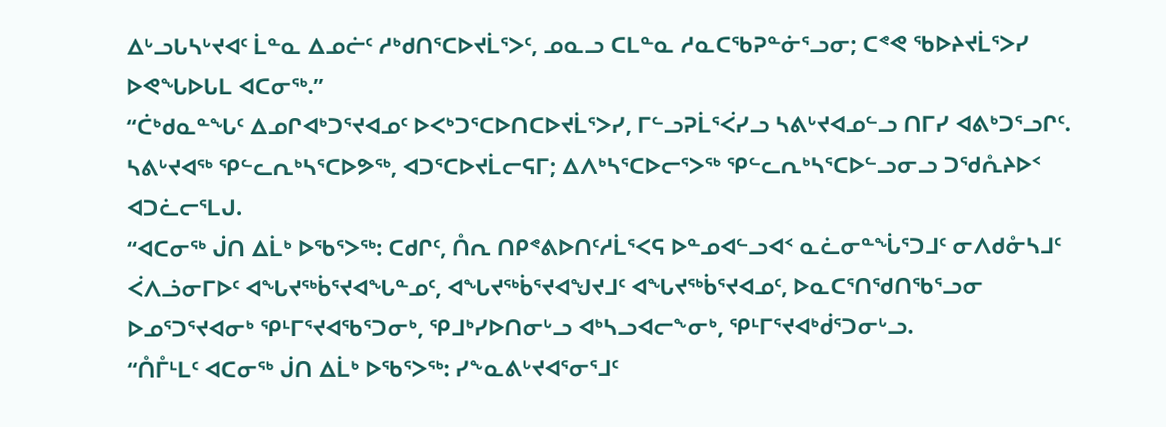ᐃᒡᓗᒐᓴᒡᔪᐊᑦ ᒫᓐᓇ ᐃᓄᓖᑦ ᓱᒃᑯᑎᕐᑕᐅᔪᒫᕐᐳᑦ, ᓄᓇᓗ ᑕᒪᓐᓇ ᓱᓇᑕᖃᕈᓐᓃᕐᓗᓂ; ᑕᕝᕙ ᖃᐅᔨᔪᒫᕐᐳᓯ ᐅᕙᖓᐅᒐᒪ ᐊᑕᓂᖅ.”
“ᑖᒃᑯᓇᓐᖓᑦ ᐃᓄᒋᐊᒃᑐᕐᔪᐊᓄᑦ ᐅᐸᒃᑐᕐᑕᐅᑎᑕᐅᔪᒫᕐᐳᓯ, ᒥᓪᓗᕈᒫᕐᐹᓯᓗ ᓴᕕᒡᔪᐊᓄᓪᓗ ᑎᒥᓯ ᐊᕕᒃᑐᕐᓗᒋᑦ.
ᓴᕕᒡᔪᐊᖅ ᕿᓪᓚᕆᒃᓴᕐᑕᐅᕗᖅ, ᐊᑐᕐᑕᐅᔪᒫᓕᕋᒥ; ᐃᐱᒃᓴᕐᑕᐅᓕᕐᐳᖅ ᕿᓪᓚᕆᒃᓴᕐᑕᐅᓪᓗᓂᓗ ᑐᖁᕅᔨᐅᑉ ᐊᑐᓛᓕᕐᒪᒍ.
“ᐊᑕᓂᖅ ᒎᑎ ᐃᒫᒃ ᐅᖃᕐᐳᖅ: ᑕᑯᒋᑦ, ᑍᕆ ᑎᑭᕝᕕᐅᑎᑦᓱᒫᕐᐸᕋ ᐅᓐᓄᐊᓪᓗᐊᑉ ᓇᓛᓂᓐᖔᕐᑐᒧᑦ ᓂᐱᑯᓁᓴᒧᑦ ᐹᐱᓘᓂᒥᐅᑦ ᐊᖓᔪᖅᑳᕐᔪᐊᖓᓐᓄᑦ, ᐊᖓᔪᖅᑳᕐᔪᐊᖑᔪᒧᑦ ᐊᖓᔪᖅᑳᕐᔪᐊᓄᑦ, ᐅᓇᑕᕐᑎᖁᑎᖃᕐᓗᓂ ᐅᓄᕐᑐᕐᔪᐊᓂᒃ ᕿᒻᒥᕐᔪᐊᖃᕐᑐᓂᒃ, ᕿᒧᒃᓯᐅᑎᓂᒡᓗ ᐊᒃᓴᓗᐊᓕᖕᓂᒃ, ᕿᒻᒥᕐᔪᐊᒃᑰᕐᑐᓂᒡᓗ.
“ᑍᒤᒻᒪᑦ ᐊᑕᓂᖅ ᒎᑎ ᐃᒫᒃ ᐅᖃᕐᐳᖅ: ᓯᖕᓇᕕᒡᔪᐊᕐᓂᕐᒧᑦ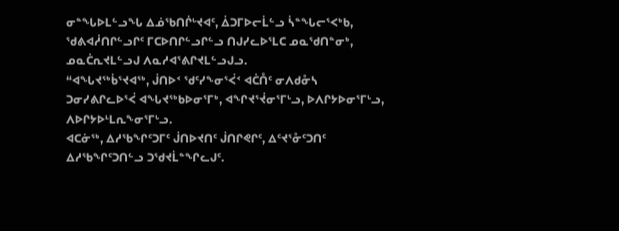ᓂᓐᖓᐅᒪᓪᓗᖓ ᐃᓅᖃᑎᒌᒡᔪᐊᑦ, ᐄᑐᒥᐅᓕᒫᓪᓗ ᓵᓐᖓᓕᕐᐸᒃᑲ, ᖁᕕᐊᓲᑎᒋᓪᓗᒋᑦ ᒥᑕᐅᑎᒋᓪᓗᒋᓪᓗ ᑎᒍᓯᓚᐅᕐᒪᑕ ᓄᓇᖁᑎᓐᓂᒃ, ᓄᓇᑖᕆᔪᒪᓪᓗᒍ ᐱᓇᓱᐊᕐᕕᒋᔪᒪᓪᓗᒍᓗ.
“ᐊᖓᔪᖅᑳᕐᔪᐊᖅ, ᒎᑎᐅᑉ ᖁᑦᓯᖕᓂᕐᐹᑉ ᐊᑖᑍᑦ ᓂᐱᑯᓁᓴ ᑐᓂᓯᕕᒋᓚᐅᕐᐹ ᐊᖓᔪᖅᑲᐅᓂᕐᒥᒃ, ᐊᖏᔪᕐᔫᓂᕐᒥᒡᓗ, ᐅᐱᒋᔭᐅᓂᕐᒥᒡᓗ, ᐱᐅᒋᔭᐅᒻᒪᕆᖕᓂᕐᒥᒡᓗ.
ᐊᑕᓃᖅ, ᐃᓱᖃᖏᑦᑐᒥᑦ ᒎᑎᐅᔪᑎᑦ ᒎᑎᒋᕙᒋᑦ, ᐃᑦᔪᕐᓁᑦᑐᑎᑦ ᐃᓱᖃᖏᑦᑐᑎᓪᓗ ᑐᖁᔪᒫᓐᖏᓚᒍᑦ.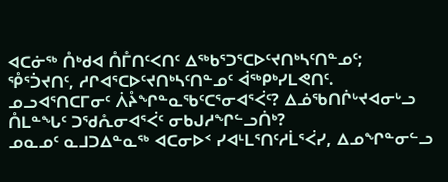ᐊᑕᓃᖅ ᑍᒃᑯᐊ ᑍᒤᑎᑦᐸᑎᑦ ᐃᖅᑲᕐᑐᕐᑕᐅᑦᔪᑎᒃᓴᑦᑎᓐᓄᑦ; ᕾᕐᑑᔪᑎᑦ, ᓱᒋᐊᕐᑕᐅᑦᔪᑎᒃᓴᑦᑎᓐᓄᑦ ᐋᖅᑭᒃᓯᒪᕙᑎᑦ.
ᓄᓗᐊᕐᑎᑕᒥᓂᑦ ᐲᔧᖏᓐᓇᖃᑦᑕᕐᓂᐊᕐᐹᑦ? ᐃᓅᖃᑎᒌᒡᔪᐊᓂᒡᓗ ᑍᒪᓐᖓᑦ ᑐᖁᕅᓂᐊᕐᐹᑦ ᓂᑲᒍᓱᖏᓪᓗᑏᒃ?
ᓄᓇᓄᑦ ᓇᒧᑐᐃᓐᓇᖅ ᐊᑕᓂᐅᑉ ᓯᐊᒻᒪᕐᑎᑦᓱᒫᕐᐹᓯ, ᐃᓄᖏᓐᓂᓪᓗ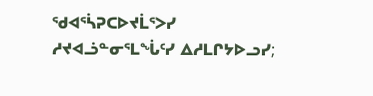ᖁᐊᕐᓵᕈᑕᐅᔪᒫᕐᐳᓯ ᓱᔪᐊᓘᓐᓂᕐᒪᖔᑦᓯ ᐃᓱᒪᒋᔭᐅᓗᓯ;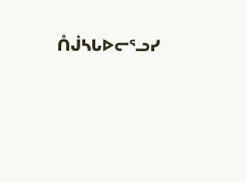ᑍᒎᓴᒐᐅᓕᕐᓗᓯ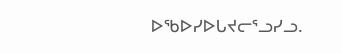ᐅᖃᐅᓯᐅᒐᔪᓕᕐᓗᓯᓗ.